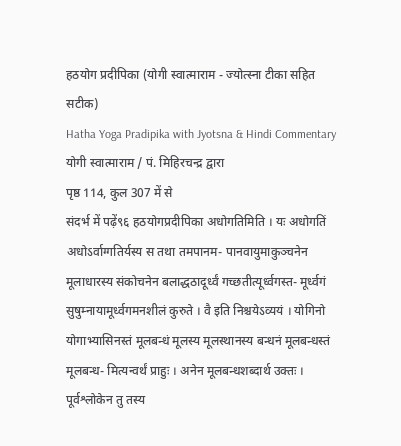हठयोग प्रदीपिका (योगी स्वात्माराम - ज्योत्स्ना टीका सहित सटीक)
Hatha Yoga Pradipika with Jyotsna & Hindi Commentary
योगी स्वात्माराम / पं. मिहिरचन्द्र द्वारा
पृष्ठ 114, कुल 307 में से
संदर्भ में पढ़ें९६ हठयोगप्रदीपिका अधोगतिमिति । यः अधोगतिं अधोऽर्वाग्गतिर्यस्य स तथा तमपानम- पानवायुमाकुञ्चनेन मूलाधारस्य संकोचनेन बलाद्धठादूर्ध्वं गच्छतीत्यूर्ध्वगस्त- मूर्ध्वगं सुषुम्नायामूर्ध्वगमनशीलं कुरुते । वै इति निश्चयेऽव्ययं । योगिनो योगाभ्यासिनस्तं मूलबन्धं मूलस्य मूलस्थानस्य बन्धनं मूलबन्धस्तं मूलबन्ध- मित्यन्वर्थं प्राहुः । अनेन मूलबन्धशब्दार्थ उक्तः । पूर्वश्लोकेन तु तस्य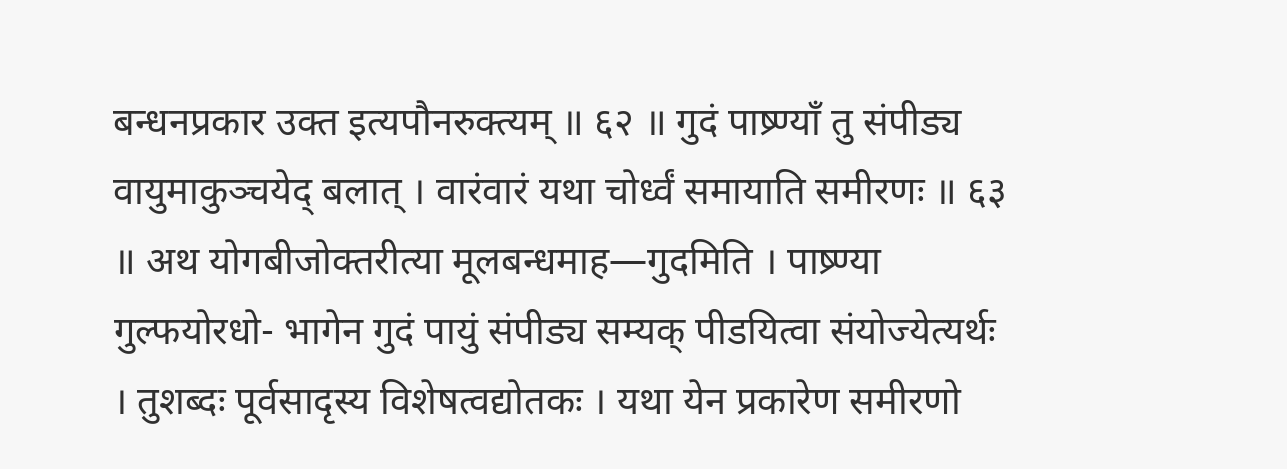बन्धनप्रकार उक्त इत्यपौनरुक्त्यम् ॥ ६२ ॥ गुदं पाष्र्ण्याँ तु संपीड्य वायुमाकुञ्चयेद् बलात् । वारंवारं यथा चोर्ध्वं समायाति समीरणः ॥ ६३ ॥ अथ योगबीजोक्तरीत्या मूलबन्धमाह—गुदमिति । पाष्र्ण्या गुल्फयोरधो- भागेन गुदं पायुं संपीड्य सम्यक् पीडयित्वा संयोज्येत्यर्थः । तुशब्दः पूर्वसादृस्य विशेषत्वद्योतकः । यथा येन प्रकारेण समीरणो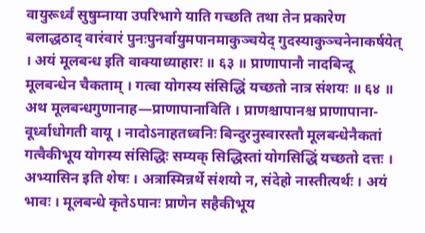वायुरूर्ध्वं सुषुम्नाया उपरिभागे याति गच्छति तथा तेन प्रकारेण बलाद्धठाद् वारंवारं पुनःपुनर्वायुमपानमाकुञ्चयेद् गुदस्याकुञ्चनेनाकर्षयेत् । अयं मूलबन्ध इति वाक्याध्याहारः ॥ ६३ ॥ प्राणापानौ नादबिन्दू मूलबन्धेन चैकताम् । गत्वा योगस्य संसिद्धिं यच्छतो नात्र संशयः ॥ ६४ ॥ अथ मूलबन्धगुणानाह—प्राणापानाविति । प्राणश्चापानश्च प्राणापाना- वूर्ध्वाधोगती वायू । नादोऽनाहतध्वनिः बिन्दुरनुस्वारस्तौ मूलबन्धेनैकतां गत्वैकीभूय योगस्य संसिद्धिः सम्यक् सिद्धिस्तां योगसिद्धिं यच्छतो दत्तः । अभ्यासिन इति शेषः । अत्रास्मिन्नर्थे संशयो न, संदेहो नास्तीत्यर्थः । अयं भावः । मूलबन्धे कृतेऽपानः प्राणेन सहैकीभूय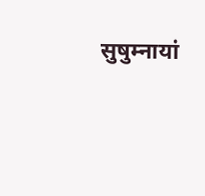सुषुम्नायां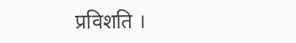प्रविशति ।